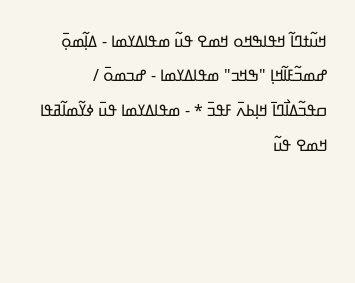ߞߎ߬ߙߣߊ߬ ߞߟߊߒߞߋ ߞߘߐ ߟߎ߬ ߘߟߊߡߌߘߊ - ߡߊ߲߬ߘߋ߲߫ ߝߘߏ߬ߓߊ߬ߞߊ߲ "ߒߞߏ" ߘߟߊߡߌߘߊ - ߝߏߘߋ߫ / ߛߟߏ߬ߡߊ߯ߣߊ߫ ߞߊ߲ߕߍ߫ ߓߟߏ߫ * - ߘߟߊߡߌߘߊ ߟߎ߫ ߦߌ߬ߘߊ߬ߥߟߊ
ߞߘߐ ߟߎ߬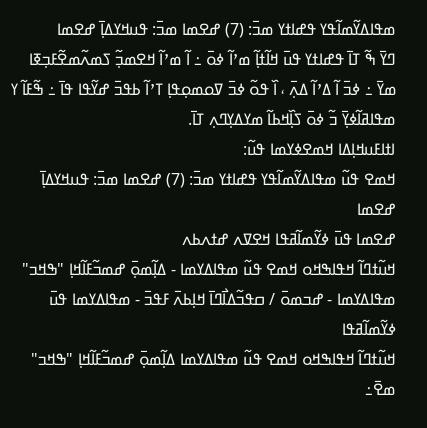ߘߟߊߡߌ߬ߘߊ߬ߟߌ ߟߝߊߙߌ ߘߏ߫: (7) ߝߐߘߊ ߘߏ߫: ߟߎߞߌߡߊ߲߫ ߝߐߘߊ
ߣߌ߫ ߒ߬ ߠߊ߫ ߟߝߊߙߌ ߟߎ߫ ߞߊ߬ߙߊ߲߬ ߘߴߊ߬ ߦߋ߫ ߸ ߊ߬ ߘߴߊ߬ ߞߐߘߏ߲߬ ߖߘߍ߬ߘߐ߬ߓߏ߲ߧߊ ߘߌ߫ ߸ ߦߏ߫ ߊ߬ ߡߴߊ߬ ߡߍ߲߫ ، ߊ߰ ߟߋ߬ ߦߏ߫ ߜߋߘߋ߲ߟߊ߲ ߠߴߊ߬ ߕߟߏ߫ ߝߌ߬ߟߊ ߟߊ߫ ߸ ߒ߬ߓߊ߬ ߌ ߘߟߊߥߊ߬ߦߌ߲߫ ߏ߬ ߦߋ߫ ߖߊ߲߰ߞߕߊ߬ ߘߌߡߌ߲ߣߍ߲ ߠߊ߫.
ߊߙߊߓߎߞߊ߲ߡߊ ߞߘߐߦߌߘߊ ߟߎ߬:
ߞߘߐ ߟߎ߬ ߘߟߊߡߌ߬ߘߊ߬ߟߌ ߟߝߊߙߌ ߘߏ߫: (7) ߝߐߘߊ ߘߏ߫: ߟߎߞߌߡߊ߲߫ ߝߐߘߊ
ߝߐߘߊ ߟߎ߫ ߦߌ߬ߘߊ߬ߥߟߊ ߞߐߜߍ ߝߙߍߕߍ
ߞߎ߬ߙߣߊ߬ ߞߟߊߒߞߋ ߞߘߐ ߟߎ߬ ߘߟߊߡߌߘߊ - ߡߊ߲߬ߘߋ߲߫ ߝߘߏ߬ߓߊ߬ߞߊ߲ "ߒߞߏ" ߘߟߊߡߌߘߊ - ߝߏߘߋ߫ / ߛߟߏ߬ߡߊ߯ߣߊ߫ ߞߊ߲ߕߍ߫ ߓߟߏ߫ - ߘߟߊߡߌߘߊ ߟߎ߫ ߦߌ߬ߘߊ߬ߥߟߊ
ߞߎ߬ߙߣߊ߬ ߞߟߊߒߞߋ ߞߘߐ ߟߎ߬ ߘߟߊߡߌߘߊ ߡߊ߲߬ߘߋ߲߫ ߝߘߏ߬ߓߊ߬ߞߊ߲ "ߒߞߏ" ߘߐ߫߸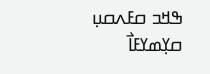ߒߞߏ ߛߓߍߛߎ߲ ߛߌ߲ߘߌߓߊ߯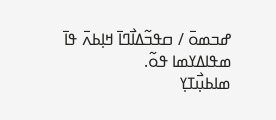ߝߏߘߋ߫ / ߛߟߏ߬ߡߊ߯ߣߊ߫ ߞߊ߲ߕߍ߫ ߟߊ߫ ߘߟߊߡߌߘߊ ߟߋ߬.
ߘߊߕߎ߲߯ߠߌ߲